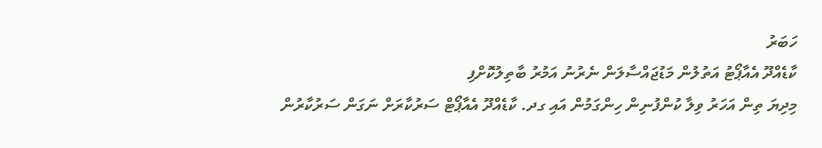ހަބަރު
ކާޑެއްދޫ އެއާޕޯޓު އަތުލުން މަޑުޖައްސާލަން ނެރުނު އަމުރު ބާތިލުކޮށްފި
މިދިޔަ ތިން އަހަރު ވިލާ ކުންފުނިން ހިންގަމުން އައި ގދ. ކާޑެއްދޫ އެއާޕޯޓް ސަރުކާރަށް ނަގަން ސަރުކާރުން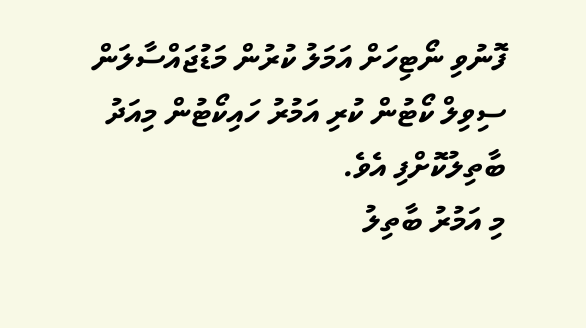ފޮނުވި ނޯޓިހަށް އަމަލު ކުރުން މަޑުޖައްސާލަން ސިވިލް ކޯޓުން ކުރި އަމުރު ހައިކޯޓުން މިއަދު ބާތިލުކޮށްފި އެވެ.
މި އަމުރު ބާތިލު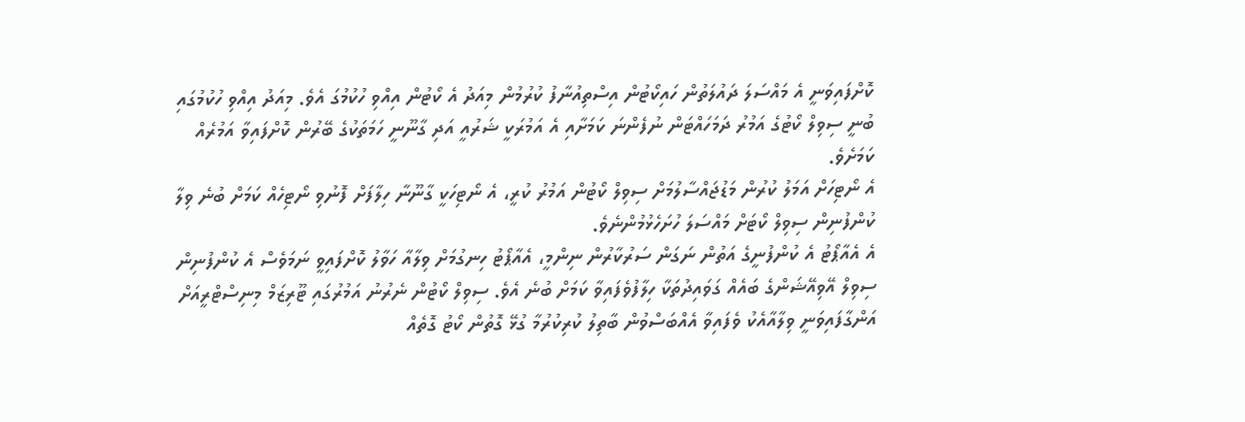ކޮށްފައިވަނީ އެ މައްސަލަ ދައުލަތުން ހައިކޯޓުން އިސްތިއުނާފު ކުރުމުން މިއަދު އެ ކޯޓުން އިއްވި ހުކުމުގަ އެވެ. މިއަދު އިއްވި ހުކުމުގައި ބުނީ ސިވިލް ކޯޓުގެ އަމުރު ދަމަހައްޓަން ނުފެންނަ ކަމަށާއި އެ އަމުރަކީ ޝަރުއީ އަދި ގާނޫނީ ހަމަތަކުގެ ބޭރުން ކޮށްފައިވާ އަމުރެއް ކަމަށެވެ.
އެ ނޯޓިހަށް އަމަލު ކުރުން މަޑުޖައްސާލުމަށް ސިވިލް ކޯޓުން އަމުރު ކުރީ، އެ ނޯޓިހަކީ ގާނޫނާ ހިލާފަށް ފޮނުވި ނޯޓިހެއް ކަމަށް ބުނެ ވިލާ ކުންފުނިން ސިވިލް ކޯޓަށް މައްސަލަ ހުށަހެޅުމުންނެވެ.
އެ އެއާޕޯޓު އެ ކުންފުނީގެ އަތުން ނަގަން ސަރުކާރުން ނިންމީ، އެއާޕޯޓު ހިނގުމަށް ވިލާއާ ހަވާލު ކޮށްފައިވީ ނަމަވެސް އެ ކުންފުނިން ސިވިލް އޭވިއޭޝަންގެ ބައެއް ގަވައިދުތަކާ ހިލާފުވެފައިވާ ކަމަށް ބުނެ އެވެ. ސިވިލް ކޯޓުން ނެރުނު އަމުރުގައި ޓޫރިޒަމް މިނިސްޓްރީއަށް އަންގާފައިވަނީ ވިލާއާއެކު ވެފައިވާ އެއްބަސްވުން ބާތިލު ކުރިކުރުމާ ގުޅޭ ގޮތުން ކޯޓު ގޮތެއް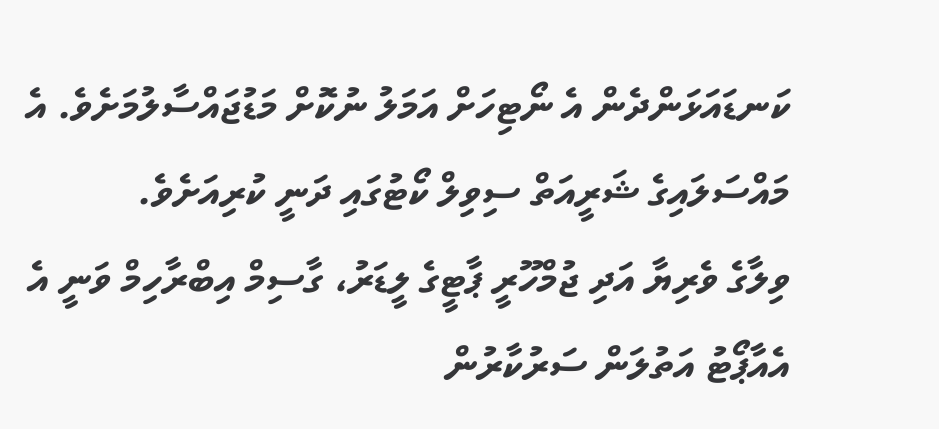ކަނޑައަޅަންދެން އެ ނޯޓިހަށް އަމަލު ނުކޮށް މަޑުޖައްސާލުމަށެވެ. އެ މައްސަލައިގެ ޝަރީއަތް ސިވިލް ކޯޓުގައި ދަނީ ކުރިއަށެވެ.
ވިލާގެ ވެރިޔާ އަދި ޖުމްހޫރީ ޕާޓީގެ ލީޑަރު، ގާސިމް އިބްރާހިމް ވަނީ އެ އެއާޕޯޓު އަތުލަން ސަރުކާރުން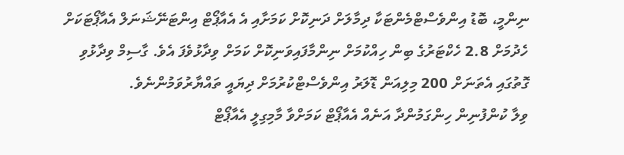ނިންމީ، ބޮޑު އިންވެސްޓްމެންޓަކާ ދިމާލަށް ދަނިކޮށް ކަމަށާއި އެ އެއާޕޯޓް އިންޓަނޭޝަނަލް އެއާޕޯޓަކަށް ހެދުމަށް 2.8 ހެކްޓަރުގެ ބިން ހިއްކުމަށް ނިންމާފައިވަނިކޮށް ކަމަށް ވިދާޅުވެފަ އެވެ. ގާސިމް ވިދާޅުވި ގޮތުގައި އެތަނަށް 200 މިލިއަން ޑޮލަރު އިންވެސްޓްކުރުމަށް ދިޔައީ ތައްޔާރުވަމުންނެވެ.
ވިލާ ކުންފުނިން ހިންގަމުންދާ އަނެއް އެއާޕޯޓް ކަމަށްވާ މާމިގިލީ އެއާޕޯޓް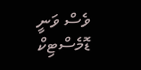ވެސް ވަނީ ޑޮމެސްޓިކް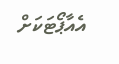އެއާޕޯޓަކަށް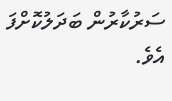ސަރުކާރުން ބަދަލުކޮށްފަ އެވެ.